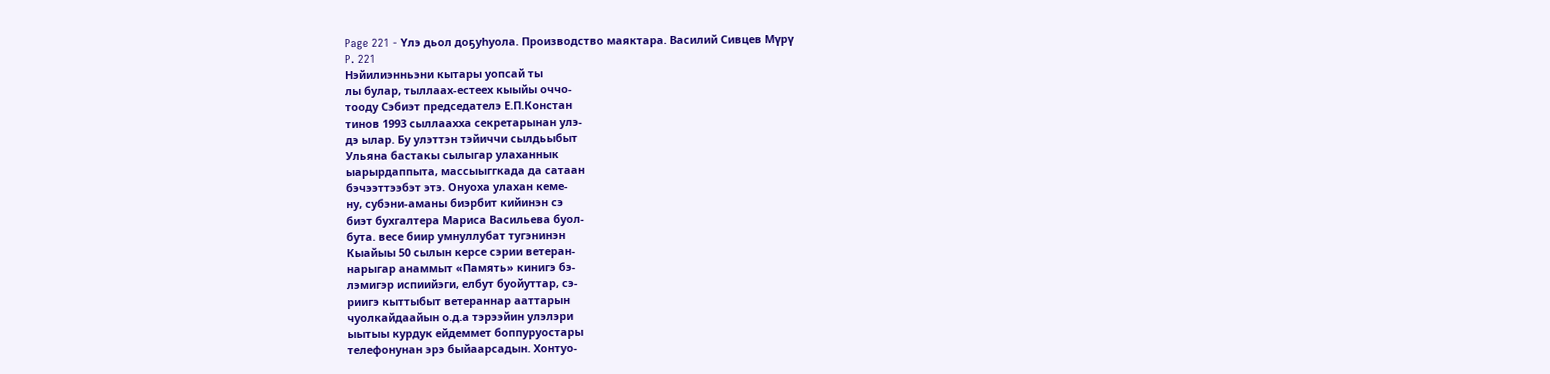Page 221 - Үлэ дьол доҕуһуола. Производство маяктара. Василий Сивцев Мүрү
P. 221
Нэйилиэнньэни кытары уопсай ты
лы булар, тыллаах-естеех кыыйы оччо-
тооду Сэбиэт председателэ Е.П.Констан
тинов 1993 сыллаахха секретарынан улэ-
дэ ылар. Бу улэттэн тэйиччи сылдьыбыт
Ульяна бастакы сылыгар улаханнык
ыарырдаппыта, массыыггкада да сатаан
бэчээттээбэт этэ. Онуоха улахан кеме-
ну, субэни-аманы биэрбит кийинэн сэ
биэт бухгалтера Мариса Васильева буол-
бута. весе биир умнуллубат тугэнинэн
Кыайыы 50 сылын керсе сэрии ветеран-
нарыгар анаммыт «Память» кинигэ бэ-
лэмигэр испиийэги, елбут буойуттар, сэ-
риигэ кыттыбыт ветераннар ааттарын
чуолкайдаайын о.д.а тэрээйин улэлэри
ыытыы курдук ейдеммет боппуруостары
телефонунан эрэ быйаарсадын. Хонтуо-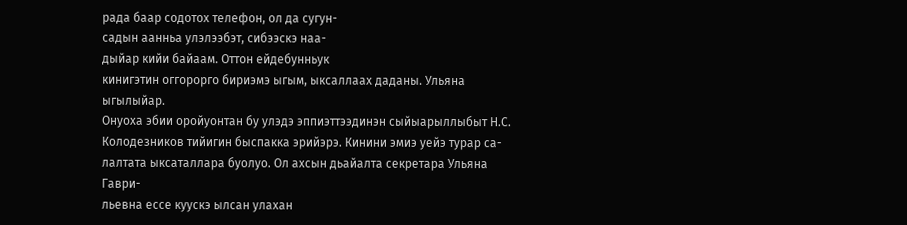рада баар содотох телефон, ол да сугун-
садын аанньа улэлээбэт, сибээскэ наа-
дыйар кийи байаам. Оттон ейдебунньук
кинигэтин оггорорго бириэмэ ыгым, ыксаллаах даданы. Ульяна ыгылыйар.
Онуоха эбии оройуонтан бу улэдэ эппиэттээдинэн сыйыарыллыбыт Н.С.
Колодезников тийигин быспакка эрийэрэ. Кинини эмиэ уейэ турар са-
лалтата ыксаталлара буолуо. Ол ахсын дьайалта секретара Ульяна Гаври-
льевна ессе куускэ ылсан улахан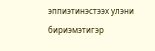эппиэтинэстээх улэни бириэмэтигэр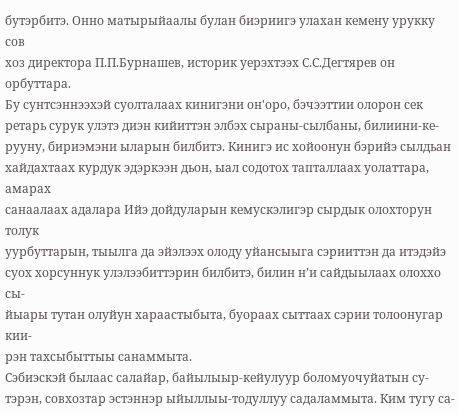бутэрбитэ. Онно матырыйаалы булан биэриигэ улахан кемену урукку сов
хоз директора П.П.Бурнашев, историк уерэхтээх С.С.Дегтярев он орбуттара.
Бу сунтсэннээхэй суолталаах кинигэни он'оро, бэчээттии олорон сек
ретарь сурук улэтэ диэн кийиттэн элбэх сыраны-сылбаны, билиини-ке-
рууну, бириэмэни ыларын билбитэ. Кинигэ ис хойоонун бэрийэ сылдьан
хайдахтаах курдук эдэркээн дьон, ыал содотох тапталлаах уолаттара, амарах
санаалаах адалара Ийэ дойдуларын кемускэлигэр сырдык олохторун толук
уурбуттарын, тыылга да эйэлээх олоду уйансыыга сэрииттэн да итэдэйэ
суох хорсуннук улэлээбиттэрин билбитэ, билин н’и сайдыылаах олоххо сы-
йыары тутан олуйун хараастыбыта, буораах сыттаах сэрии толоонугар кии-
рэн тахсыбыттыы санаммыта.
Сэбиэскэй былаас салайар, байылыыр-кейулуур боломуочуйатын су-
тэрэн, совхозтар эстэннэр ыйыллыы-тодуллуу садаламмыта. Ким тугу са-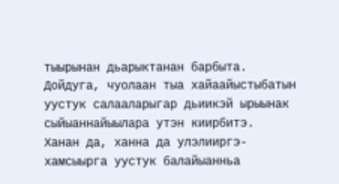тыырынан дьарыктанан барбыта. Дойдуга, чуолаан тыа хайаайыстыбатын
уустук салааларыгар дьиикэй ырыынак сыйыаннайыылара утэн киирбитэ.
Ханан да, ханна да улэлииргэ-хамсыырга уустук балайыанньа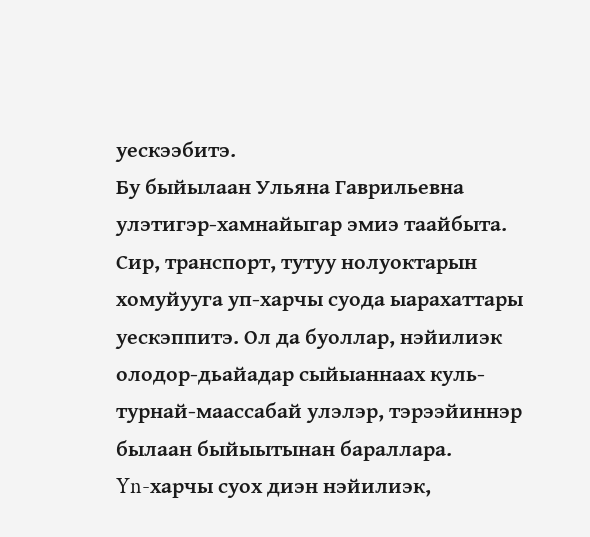уескээбитэ.
Бу быйылаан Ульяна Гаврильевна улэтигэр-хамнайыгар эмиэ таайбыта.
Сир, транспорт, тутуу нолуоктарын хомуйууга уп-харчы суода ыарахаттары
уескэппитэ. Ол да буоллар, нэйилиэк олодор-дьайадар сыйыаннаах куль-
турнай-маассабай улэлэр, тэрээйиннэр былаан быйыытынан бараллара.
Yn-харчы суох диэн нэйилиэк,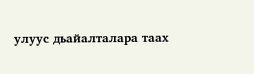улуус дьайалталара таах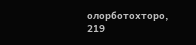олорботохторо,
219